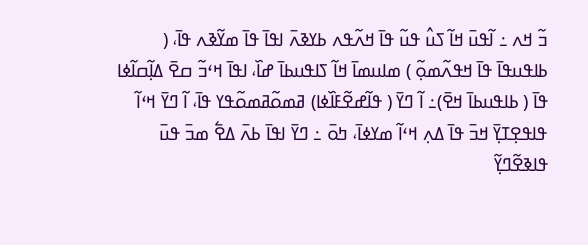ߏ߬ ߞߍ ߸ ߊ߬ߟߎ߫ ߞߊ߬ ߖߎ߮ ߟߎ߬ ߟߊ߫ ߞߍ߬ߟߍ ߕߌߢߍ߫ ߊߟߊ߫ ߟߊ߫ ߘߌ߬ߢߍ ߟߊ߫، ( ߕߊߟߎߟߊ߫ ߟߊ߫ ߞߟߍ߬ߘߋ߲߬ ) ߘߊߎߘߊ߫ ߞߊ߬ ߖߊߟߎߕߊ߫ ߝߊ߰، ߊߟߊ߫ ߞߵߏ߬ ߛߐ߫ ߡߊ߲߬ߛߊ߬ߦߊ ߟߊ߫ ( ߕߊߟߎߕߊ߫ ߞߐ߫)߸ ߊ߬ ߣߌ߫ ( ߟߊ߬ߝߐ߬ߓߊ߰ߦߊ) ߥߘߋ߬ߥߘߋ߬ߟߌ ߟߊ߫، ߊ߬ ߣߌ߫ ߞߵߊ߬ ߟߊߟߐ߲ߠߌ߲߫ ߞߏ߫ ߟߊ߫ ߡߍ߲ ߞߵߊ߬ ߘߌߦߊ߫، ߤߋ߫ ߸ ߣߌ߫ ߊߟߊ߫ ߕߍ߫ ߡߐ߱ ߘߏ߫ ߟߎ߫ ߟߊߢߐ߬ߣߌ߲߬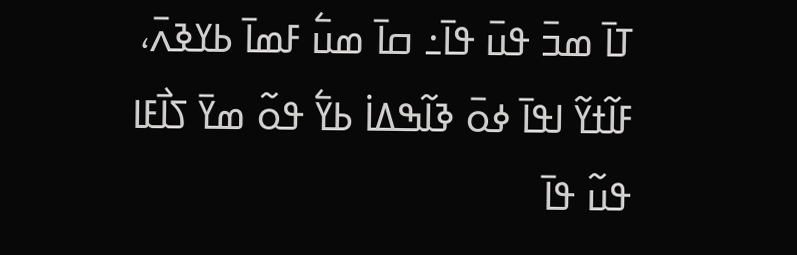ߠߊ߫ ߘߏ߫ ߟߎ߫ ߟߊ߫߸ ߛߊ߫ ߘߎ߱ ߓߘߊ߫ ߕߌߢߍ߫، ߓߊ߬ߙߌ߬ ߊߟߊ߫ ߦߋ߫ ߢߊ߬ߒߡߊ߭ ߕߌ߱ ߟߋ߬ ߘߌ߫ ߖߊ߯ߓߊ ߟߎ߬ ߟߊ߫